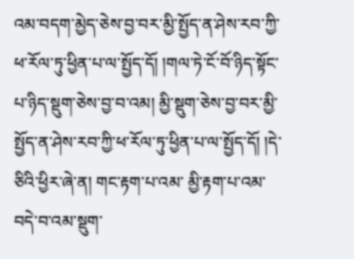འམ་བདག་མྱེད་ཅེས་བྱ་བར་མྱི་སྤྱོད་ན་ཤེས་རབ་ཀྱི་ཕ་རོལ་ཏུ་ཕྱིན་པ་ལ་སྤྱོད་དོ། །གལ་ཏེ་ངོ་བོ་ཉིད་སྟོང་པ་ཉིད་སྡུག་ཅེས་བྱ་བ་འམ། མྱི་སྡུག་ཅེས་བྱ་བར་མྱི་སྤྱོད་ན་ཤེས་རབ་ཀྱི་ཕ་རོལ་ཏུ་ཕྱིན་པ་ལ་སྤྱོད་དོ། །དེ་ཅིའི་ཕྱིར་ཞེ་ན། གང་རྟག་པ་འམ་ མྱི་རྟག་པ་འམ་བདེ་བ་འམ་སྡུག་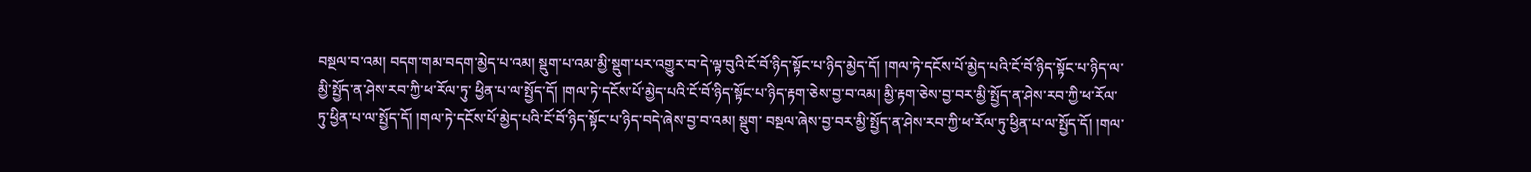བསྔལ་བ་འམ། བདག་གམ་བདག་མྱེད་པ་འམ། སྡུག་པ་འམ་མྱི་སྡུག་པར་འགྱུར་བ་དེ་ལྟ་བུའི་ངོ་བོ་ཉིད་སྟོང་པ་ཉིད་མྱེད་དོ། །གལ་ཏེ་དངོས་པོ་མྱེད་པའི་ངོ་བོ་ཉིད་སྟོང་པ་ཉིད་ལ་མྱི་སྤྱོད་ན་ཤེས་རབ་ཀྱི་ཕ་རོལ་ཏུ་ ཕྱིན་པ་ལ་སྤྱོད་དོ། །གལ་ཏེ་དངོས་པོ་མྱེད་པའི་ངོ་བོ་ཉིད་སྟོང་པ་ཉིད་རྟག་ཅེས་བྱ་བ་འམ། མྱི་རྟག་ཅེས་བྱ་བར་མྱི་སྤྱོད་ན་ཤེས་རབ་ཀྱི་ཕ་རོལ་ཏུ་ཕྱིན་པ་ལ་སྤྱོད་དོ། །གལ་ཏེ་དངོས་པོ་མྱེད་པའི་ངོ་བོ་ཉིད་སྟོང་པ་ཉིད་བདེ་ཞེས་བྱ་བ་འམ། སྡུག་ བསྔལ་ཞེས་བྱ་བར་མྱི་སྤྱོད་ན་ཤེས་རབ་ཀྱི་ཕ་རོལ་ཏུ་ཕྱིན་པ་ལ་སྤྱོད་དོ། །གལ་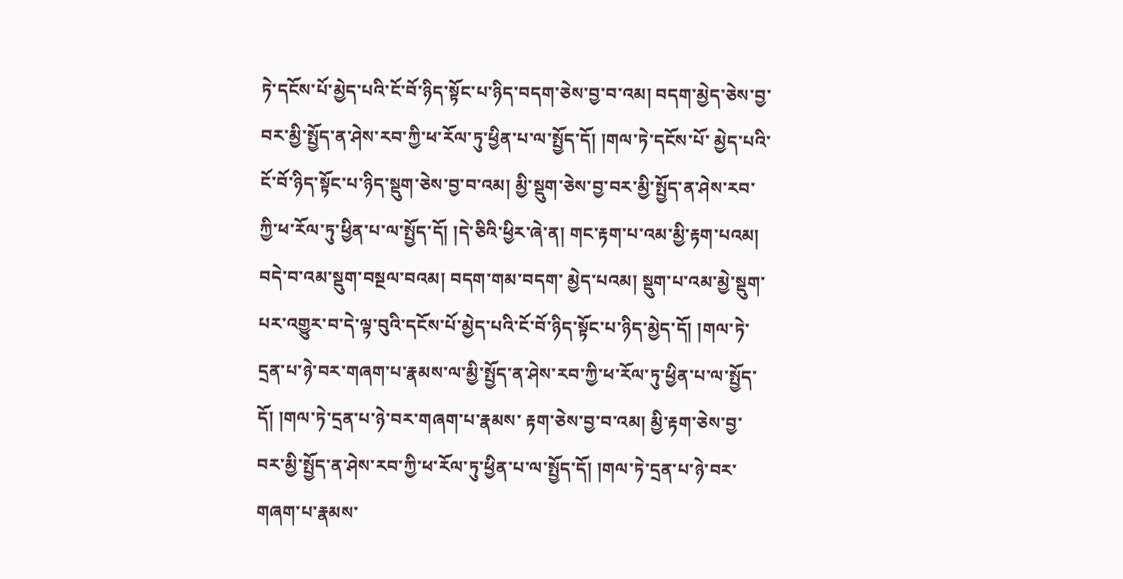ཏེ་དངོས་པོ་མྱེད་པའི་ངོ་བོ་ཉིད་སྟོང་པ་ཉིད་བདག་ཅེས་བྱ་བ་འམ། བདག་མྱེད་ཅེས་བྱ་བར་མྱི་སྤྱོད་ན་ཤེས་རབ་ཀྱི་ཕ་རོལ་ཏུ་ཕྱིན་པ་ལ་སྤྱོད་དོ། །གལ་ཏེ་དངོས་པོ་ མྱེད་པའི་ངོ་བོ་ཉིད་སྟོང་པ་ཉིད་སྡུག་ཅེས་བྱ་བ་འམ། མྱི་སྡུག་ཅེས་བྱ་བར་མྱི་སྤྱོད་ན་ཤེས་རབ་ཀྱི་ཕ་རོལ་ཏུ་ཕྱིན་པ་ལ་སྤྱོད་དོ། །དེ་ཅིའི་ཕྱིར་ཞེ་ན། གང་རྟག་པ་འམ་མྱི་རྟག་པའམ། བདེ་བ་འམ་སྡུག་བསྔལ་བའམ། བདག་གམ་བདག་ མྱེད་པའམ། སྡུག་པ་འམ་མྱེ་སྡུག་པར་འགྱུར་བ་དེ་ལྟ་བུའི་དངོས་པོ་མྱེད་པའི་ངོ་བོ་ཉིད་སྟོང་པ་ཉིད་མྱེད་དོ། །གལ་ཏེ་དྲན་པ་ཉེ་བར་གཞག་པ་རྣམས་ལ་མྱི་སྤྱོད་ན་ཤེས་རབ་ཀྱི་ཕ་རོལ་ཏུ་ཕྱིན་པ་ལ་སྤྱོད་དོ། །གལ་ཏེ་དྲན་པ་ཉེ་བར་གཞག་པ་རྣམས་ རྟག་ཅེས་བྱ་བ་འམ། མྱི་རྟག་ཅེས་བྱ་བར་མྱི་སྤྱོད་ན་ཤེས་རབ་ཀྱི་ཕ་རོལ་ཏུ་ཕྱིན་པ་ལ་སྤྱོད་དོ། །གལ་ཏེ་དྲན་པ་ཉེ་བར་གཞག་པ་རྣམས་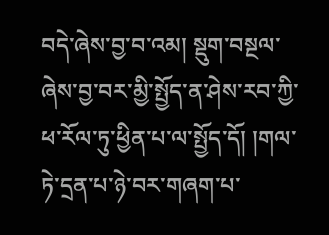བདེ་ཞེས་བྱ་བ་འམ། སྡུག་བསྔལ་ཞེས་བྱ་བར་མྱི་སྤྱོད་ན་ཤེས་རབ་ཀྱི་ཕ་རོལ་ཏུ་ཕྱིན་པ་ལ་སྤྱོད་དོ། །གལ་
ཏེ་དྲན་པ་ཉེ་བར་གཞག་པ་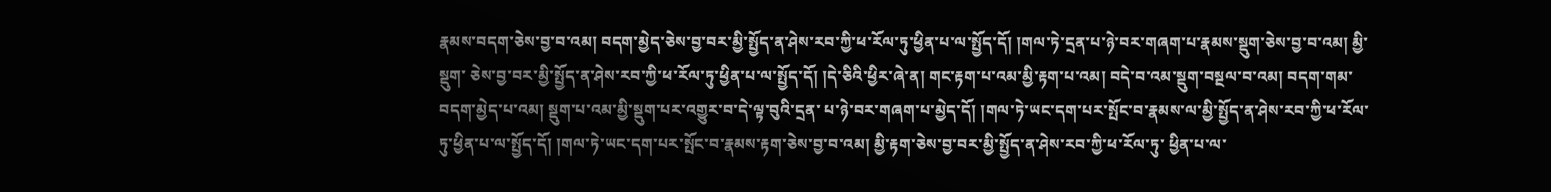རྣམས་བདག་ཅེས་བྱ་བ་འམ། བདག་མྱེད་ཅེས་བྱ་བར་མྱི་སྤྱོད་ན་ཤེས་རབ་ཀྱི་ཕ་རོལ་ཏུ་ཕྱིན་པ་ལ་སྤྱོད་དོ། །གལ་ཏེ་དྲན་པ་ཉེ་བར་གཞག་པ་རྣམས་སྡུག་ཅེས་བྱ་བ་འམ། མྱི་སྡུག་ ཅེས་བྱ་བར་མྱི་སྤྱོད་ན་ཤེས་རབ་ཀྱི་ཕ་རོལ་ཏུ་ཕྱིན་པ་ལ་སྤྱོད་དོ། །དེ་ཅིའི་ཕྱིར་ཞེ་ན། གང་རྟག་པ་འམ་མྱི་རྟག་པ་འམ། བདེ་བ་འམ་སྡུག་བསྔལ་བ་འམ། བདག་གམ་བདག་མྱེད་པ་འམ། སྡུག་པ་འམ་མྱི་སྡུག་པར་འགྱུར་བ་དེ་ལྟ་བུའི་དྲན་ པ་ཉེ་བར་གཞག་པ་མྱེད་དོ། །གལ་ཏེ་ཡང་དག་པར་སྤོང་བ་རྣམས་ལ་མྱི་སྤྱོད་ན་ཤེས་རབ་ཀྱི་ཕ་རོལ་ཏུ་ཕྱིན་པ་ལ་སྤྱོད་དོ། །གལ་ཏེ་ཡང་དག་པར་སྤོང་བ་རྣམས་རྟག་ཅེས་བྱ་བ་འམ། མྱི་རྟག་ཅེས་བྱ་བར་མྱི་སྤྱོད་ན་ཤེས་རབ་ཀྱི་ཕ་རོལ་ཏུ་ ཕྱིན་པ་ལ་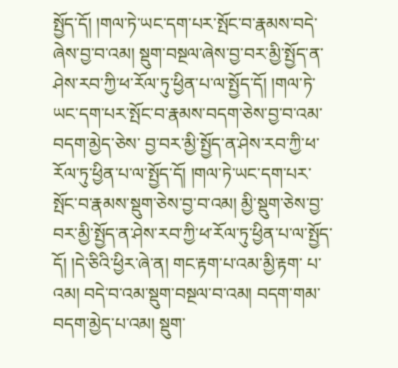སྤྱོད་དོ། །གལ་ཏེ་ཡང་དག་པར་སྤོང་བ་རྣམས་བདེ་ཞེས་བྱ་བ་འམ། སྡུག་བསྔལ་ཞེས་བྱ་བར་མྱི་སྤྱོད་ན་ཤེས་རབ་ཀྱི་ཕ་རོལ་ཏུ་ཕྱིན་པ་ལ་སྤྱོད་དོ། །གལ་ཏེ་ཡང་དག་པར་སྤོང་བ་རྣམས་བདག་ཅེས་བྱ་བ་འམ་བདག་མྱེད་ཅེས་ བྱ་བར་མྱི་སྤྱོད་ན་ཤེས་རབ་ཀྱི་ཕ་རོལ་ཏུ་ཕྱིན་པ་ལ་སྤྱོད་དོ། །གལ་ཏེ་ཡང་དག་པར་སྤོང་བ་རྣམས་སྡུག་ཅེས་བྱ་བ་འམ། མྱི་སྡུག་ཅེས་བྱ་བར་མྱི་སྤྱོད་ན་ཤེས་རབ་ཀྱི་ཕ་རོལ་ཏུ་ཕྱིན་པ་ལ་སྤྱོད་དོ། །དེ་ཅིའི་ཕྱིར་ཞེ་ན། གང་རྟག་པ་འམ་མྱི་རྟག་ པ་འམ། བདེ་བ་འམ་སྡུག་བསྔལ་བ་འམ། བདག་གམ་བདག་མྱེད་པ་འམ། སྡུག་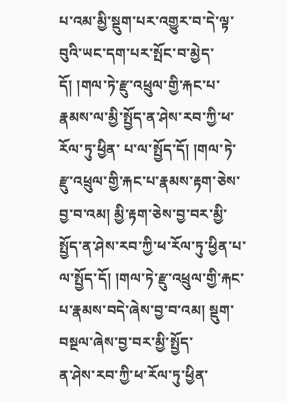པ་འམ་མྱི་སྡུག་པར་འགྱུར་བ་དེ་ལྟ་བུའི་ཡང་དག་པར་སྤོང་བ་མྱེད་དོ། །གལ་ཏེ་རྫུ་འཕྲུལ་གྱི་རྐང་པ་རྣམས་ལ་མྱི་སྤྱོད་ན་ཤེས་རབ་ཀྱི་ཕ་རོལ་ཏུ་ཕྱིན་ པ་ལ་སྤྱོད་དོ། །གལ་ཏེ་རྫུ་འཕྲུལ་གྱི་རྐང་པ་རྣམས་རྟག་ཅེས་བྱ་བ་འམ། མྱི་རྟག་ཅེས་བྱ་བར་མྱི་སྤྱོད་ན་ཤེས་རབ་ཀྱི་ཕ་རོལ་ཏུ་ཕྱིན་པ་ལ་སྤྱོད་དོ། །གལ་ཏེ་རྫུ་འཕྲུལ་གྱི་རྐང་པ་རྣམས་བདེ་ཞེས་བྱ་བ་འམ། སྡུག་བསྔལ་ཞེས་བྱ་བར་མྱི་སྤྱོད་
ན་ཤེས་རབ་ཀྱི་ཕ་རོལ་ཏུ་ཕྱིན་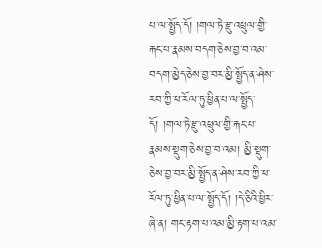པ་ལ་སྤྱོད་དོ། །གལ་ཏེ་རྫུ་འཕྲུལ་གྱི་རྐང་པ་རྣམས་བདག་ཅེས་བྱ་བ་འམ་བདག་མྱེད་ཅེས་བྱ་བར་མྱི་སྤྱོད་ན་ཤེས་རབ་ཀྱི་ཕ་རོལ་ཏུ་ཕྱིན་པ་ལ་སྤྱོད་དོ། །གལ་ཏེ་རྫུ་འཕྲུལ་གྱི་རྐང་པ་རྣམས་སྡུག་ཅེས་བྱ་བ་འམ། མྱི་སྡུག་ཅེས་བྱ་བར་མྱི་སྤྱོད་ན་ཤེས་རབ་ཀྱི་ཕ་རོལ་ཏུ་ཕྱིན་པ་ལ་སྤྱོད་དོ། །དེ་ཅིའི་ཕྱིར་ཞེ་ན། གང་རྟག་པ་འམ་མྱི་རྟག་པ་འམ་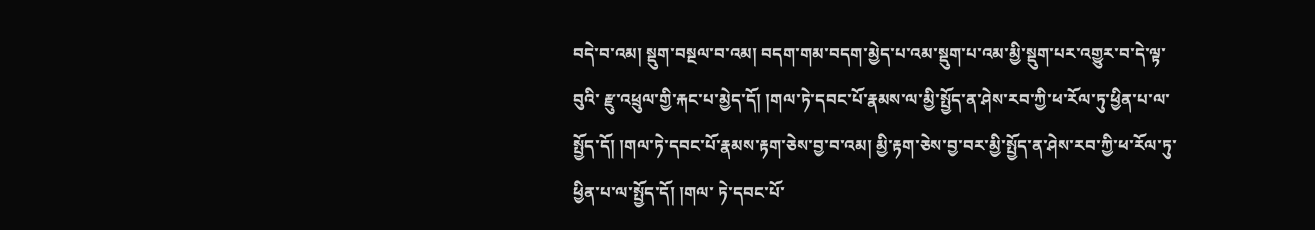བདེ་བ་འམ། སྡུག་བསྔལ་བ་འམ། བདག་གམ་བདག་མྱེད་པ་འམ་སྡུག་པ་འམ་མྱི་སྡུག་པར་འགྱུར་བ་དེ་ལྟ་བུའི་ རྫུ་འཕྲུལ་གྱི་རྐང་པ་མྱེད་དོ། །གལ་ཏེ་དབང་པོ་རྣམས་ལ་མྱི་སྤྱོད་ན་ཤེས་རབ་ཀྱི་ཕ་རོལ་ཏུ་ཕྱིན་པ་ལ་སྤྱོད་དོ། །གལ་ཏེ་དབང་པོ་རྣམས་རྟག་ཅེས་བྱ་བ་འམ། མྱི་རྟག་ཅེས་བྱ་བར་མྱི་སྤྱོད་ན་ཤེས་རབ་ཀྱི་ཕ་རོལ་ཏུ་ཕྱིན་པ་ལ་སྤྱོད་དོ། །གལ་ ཏེ་དབང་པོ་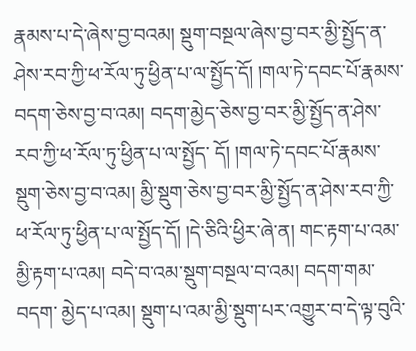རྣམས་པ་དེ་ཞེས་བྱ་བའམ། སྡུག་བསྔལ་ཞེས་བྱ་བར་མྱི་སྤྱོད་ན་ཤེས་རབ་ཀྱི་ཕ་རོལ་ཏུ་ཕྱིན་པ་ལ་སྤྱོད་དོ། །གལ་ཏེ་དབང་པོ་རྣམས་བདག་ཅེས་བྱ་བ་འམ། བདག་མྱེད་ཅེས་བྱ་བར་མྱི་སྤྱོད་ན་ཤེས་རབ་ཀྱི་ཕ་རོལ་ཏུ་ཕྱིན་པ་ལ་སྤྱོད་ དོ། །གལ་ཏེ་དབང་པོ་རྣམས་སྡུག་ཅེས་བྱ་བ་འམ། མྱི་སྡུག་ཅེས་བྱ་བར་མྱི་སྤྱོད་ན་ཤེས་རབ་ཀྱི་ཕ་རོལ་ཏུ་ཕྱིན་པ་ལ་སྤྱོད་དོ། །དེ་ཅིའི་ཕྱིར་ཞེ་ན། གང་རྟག་པ་འམ་མྱི་རྟག་པ་འམ། བདེ་བ་འམ་སྡུག་བསྔལ་བ་འམ། བདག་གམ་བདག་ མྱེད་པ་འམ། སྡུག་པ་འམ་མྱི་སྡུག་པར་འགྱུར་བ་དེ་ལྟ་བུའི་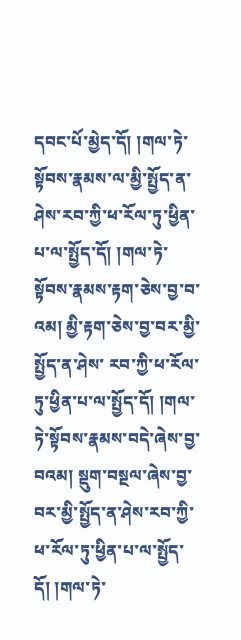དབང་པོ་མྱེད་དོ། །གལ་ཏེ་སྟོབས་རྣམས་ལ་མྱི་སྤྱོད་ན་ཤེས་རབ་ཀྱི་ཕ་རོལ་ཏུ་ཕྱིན་པ་ལ་སྤྱོད་དོ། །གལ་ཏེ་སྟོབས་རྣམས་རྟག་ཅེས་བྱ་བ་འམ། མྱི་རྟག་ཅེས་བྱ་བར་མྱི་སྤྱོད་ན་ཤེས་ རབ་ཀྱི་ཕ་རོལ་ཏུ་ཕྱིན་པ་ལ་སྤྱོད་དོ། །གལ་ཏེ་སྟོབས་རྣམས་བདེ་ཞེས་བྱ་བའམ། སྡུག་བསྔལ་ཞེས་བྱ་བར་མྱི་སྤྱོད་ན་ཤེས་རབ་ཀྱི་ཕ་རོལ་ཏུ་ཕྱིན་པ་ལ་སྤྱོད་དོ། །གལ་ཏེ་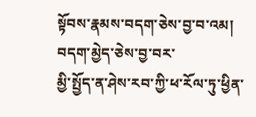སྟོབས་རྣམས་བདག་ཅེས་བྱ་བ་འམ། བདག་མྱེད་ཅེས་བྱ་བར་
མྱི་སྤྱོད་ན་ཤེས་རབ་ཀྱི་ཕ་རོལ་ཏུ་ཕྱིན་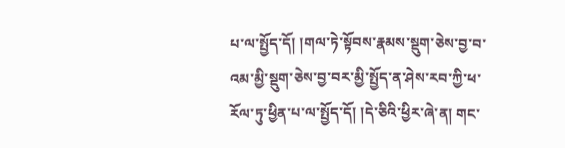པ་ལ་སྤྱོད་དོ། །གལ་ཏེ་སྟོབས་རྣམས་སྡུག་ཅེས་བྱ་བ་འམ་མྱི་སྡུག་ཅེས་བྱ་བར་མྱི་སྤྱོད་ན་ཤེས་རབ་ཀྱི་ཕ་རོལ་ཏུ་ཕྱིན་པ་ལ་སྤྱོད་དོ། །དེ་ཅིའི་ཕྱིར་ཞེ་ན། གང་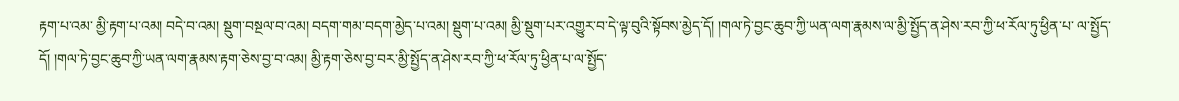རྟག་པ་འམ་ མྱི་རྟག་པ་འམ། བདེ་བ་འམ། སྡུག་བསྔལ་བ་འམ། བདག་གམ་བདག་མྱེད་པ་འམ། སྡུག་པ་འམ། མྱི་སྡུག་པར་འགྱུར་བ་དེ་ལྟ་བུའི་སྟོབས་མྱེད་དོ། །གལ་ཏེ་བྱང་ཆུབ་ཀྱི་ཡན་ལག་རྣམས་ལ་མྱི་སྤྱོད་ན་ཤེས་རབ་ཀྱི་ཕ་རོལ་ཏུ་ཕྱིན་པ་ ལ་སྤྱོད་དོ། །གལ་ཏེ་བྱང་ཆུབ་ཀྱི་ཡན་ལག་རྣམས་རྟག་ཅེས་བྱ་བ་འམ། མྱི་རྟག་ཅེས་བྱ་བར་མྱི་སྤྱོད་ན་ཤེས་རབ་ཀྱི་ཕ་རོལ་ཏུ་ཕྱིན་པ་ལ་སྤྱོད་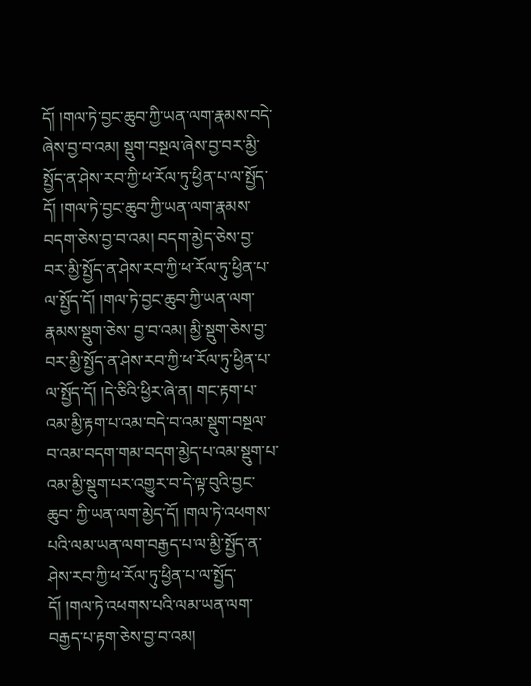དོ། །གལ་ཏེ་བྱང་ཆུབ་ཀྱི་ཡན་ལག་རྣམས་བདེ་ཞེས་བྱ་བ་འམ། སྡུག་བསྔལ་ཞེས་བྱ་བར་མྱི་ སྤྱོད་ན་ཤེས་རབ་ཀྱི་ཕ་རོལ་ཏུ་ཕྱིན་པ་ལ་སྤྱོད་དོ། །གལ་ཏེ་བྱང་ཆུབ་ཀྱི་ཡན་ལག་རྣམས་བདག་ཅེས་བྱ་བ་འམ། བདག་མྱེད་ཅེས་བྱ་བར་མྱི་སྤྱོད་ན་ཤེས་རབ་ཀྱི་ཕ་རོལ་ཏུ་ཕྱིན་པ་ལ་སྤྱོད་དོ། །གལ་ཏེ་བྱང་ཆུབ་ཀྱི་ཡན་ལག་རྣམས་སྡུག་ཅེས་ བྱ་བ་འམ། མྱི་སྡུག་ཅེས་བྱ་བར་མྱི་སྤྱོད་ན་ཤེས་རབ་ཀྱི་ཕ་རོལ་ཏུ་ཕྱིན་པ་ལ་སྤྱོད་དོ། །དེ་ཅིའི་ཕྱིར་ཞེ་ན། གང་རྟག་པ་འམ་མྱི་རྟག་པ་འམ་བདེ་བ་འམ་སྡུག་བསྔལ་བ་འམ་བདག་གམ་བདག་མྱེད་པ་འམ་སྡུག་པ་འམ་མྱི་སྡུག་པར་འགྱུར་བ་དེ་ལྟ་བུའི་བྱང་ཆུབ་ ཀྱི་ཡན་ལག་མྱེད་དོ། །གལ་ཏེ་འཕགས་པའི་ལམ་ཡན་ལག་བརྒྱད་པ་ལ་མྱི་སྤྱོད་ན་ཤེས་རབ་ཀྱི་ཕ་རོལ་ཏུ་ཕྱིན་པ་ལ་སྤྱོད་དོ། །གལ་ཏེ་འཕགས་པའི་ལམ་ཡན་ལག་བརྒྱད་པ་རྟག་ཅེས་བྱ་བ་འམ།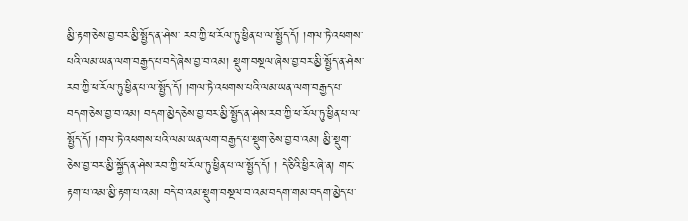མྱི་རྟག་ཅེས་བྱ་བར་མྱི་སྤྱོད་ན་ཤེས་ རབ་ཀྱི་ཕ་རོལ་ཏུ་ཕྱིན་པ་ལ་སྤྱོད་དོ། །གལ་ཏེ་འཕགས་པའི་ལམ་ཡན་ལག་བརྒྱད་པ་བདེ་ཞེས་བྱ་བ་འམ། སྡུག་བསྔལ་ཞེས་བྱ་བར་མྱི་སྤྱོད་ན་ཤེས་རབ་ཀྱི་ཕ་རོལ་ཏུ་ཕྱིན་པ་ལ་སྤྱོད་དོ། །གལ་ཏེ་འཕགས་པའི་ལམ་ཡན་ལག་བརྒྱད་པ་
བདག་ཅེས་བྱ་བ་འམ། བདག་མྱེད་ཅེས་བྱ་བར་མྱི་སྤྱོད་ན་ཤེས་རབ་ཀྱི་ཕ་རོལ་ཏུ་ཕྱིན་པ་ལ་སྤྱོད་དོ། །གལ་ཏེ་འཕགས་པའི་ལམ་ཡན་ལག་བརྒྱད་པ་སྡུག་ཅེས་བྱ་བ་འམ། མྱི་སྡུག་ཅེས་བྱ་བར་མྱི་སྐྱོད་ན་ཤེས་རབ་ཀྱི་ཕ་རོལ་ཏུ་ཕྱིན་པ་ལ་སྤྱོད་དོ། ། དེ་ཅིའི་ཕྱིར་ཞེ་ན། གང་རྟག་པ་འམ་མྱི་རྟག་པ་འམ། བདེ་བ་འམ་སྡུག་བསྔལ་བ་འམ་བདག་གམ་བདག་མྱེད་པ་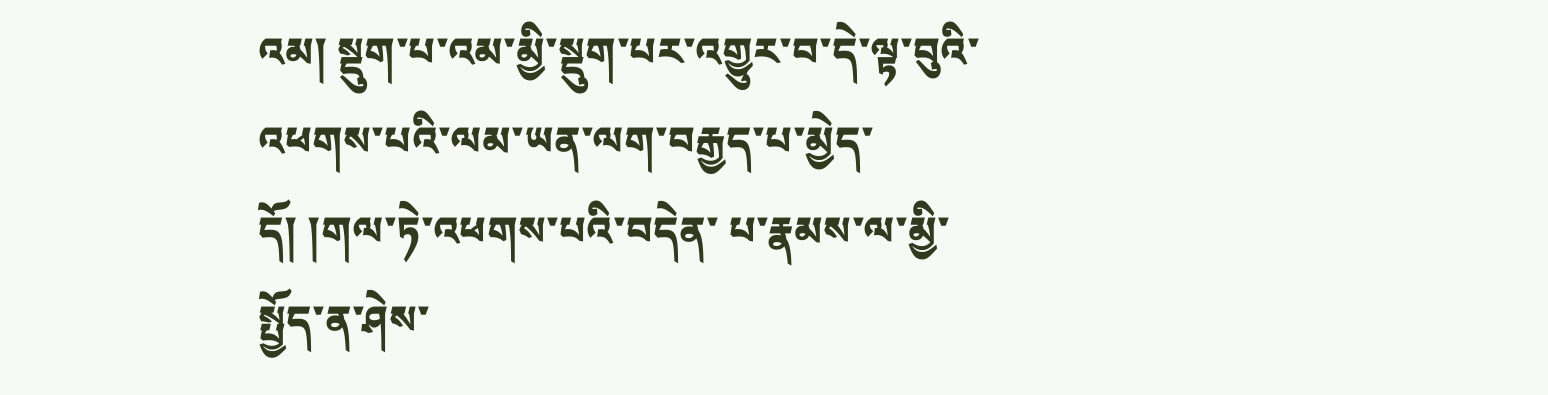འམ། སྡུག་པ་འམ་མྱི་སྡུག་པར་འགྱུར་བ་དེ་ལྟ་བུའི་འཕགས་པའི་ལམ་ཡན་ལག་བརྒྱད་པ་མྱེད་དོ། །གལ་ཏེ་འཕགས་པའི་བདེན་ པ་རྣམས་ལ་མྱི་སྤྱོད་ན་ཤེས་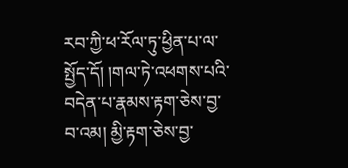རབ་ཀྱི་ཕ་རོལ་ཏུ་ཕྱིན་པ་ལ་སྤྱོད་དོ། །གལ་ཏེ་འཕགས་པའི་བདེན་པ་རྣམས་རྟག་ཅེས་བྱ་བ་འམ། མྱི་རྟག་ཅེས་བྱ་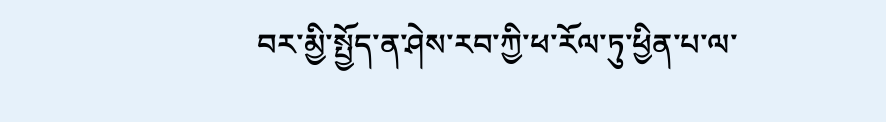བར་མྱི་སྤྱོད་ན་ཤེས་རབ་ཀྱི་ཕ་རོལ་ཏུ་ཕྱིན་པ་ལ་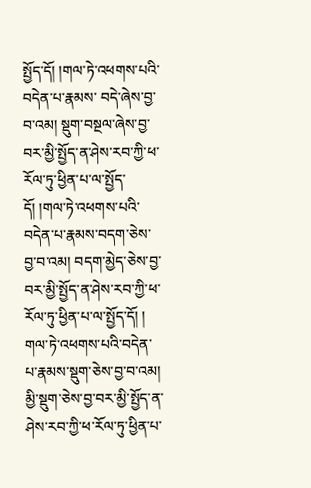སྤྱོད་དོ། །གལ་ཏེ་འཕགས་པའི་བདེན་པ་རྣམས་ བདེ་ཞེས་བྱ་བ་འམ། སྡུག་བསྔལ་ཞེས་བྱ་བར་མྱི་སྤྱོད་ན་ཤེས་རབ་ཀྱི་ཕ་རོལ་ཏུ་ཕྱིན་པ་ལ་སྤྱོད་དོ། །གལ་ཏེ་འཕགས་པའི་བདེན་པ་རྣམས་བདག་ཅེས་བྱ་བ་འམ། བདག་མྱེད་ཅེས་བྱ་བར་མྱི་སྤྱོད་ན་ཤེས་རབ་ཀྱི་ཕ་རོལ་ཏུ་ཕྱིན་པ་ལ་སྤྱོད་དོ། ། གལ་ཏེ་འཕགས་པའི་བདེན་པ་རྣམས་སྡུག་ཅེས་བྱ་བ་འམ། མྱི་སྡུག་ཅེས་བྱ་བར་མྱི་སྤྱོད་ན་ཤེས་རབ་ཀྱི་ཕ་རོལ་ཏུ་ཕྱིན་པ་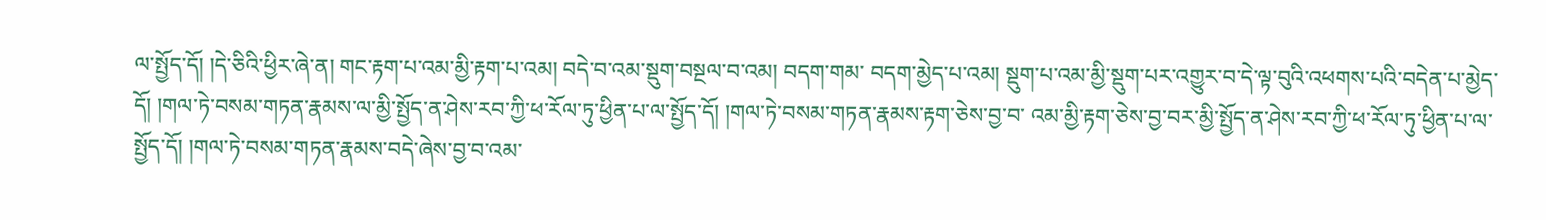ལ་སྤྱོད་དོ། །དེ་ཅིའི་ཕྱིར་ཞེ་ན། གང་རྟག་པ་འམ་མྱི་རྟག་པ་འམ། བདེ་བ་འམ་སྡུག་བསྔལ་བ་འམ། བདག་གམ་ བདག་མྱེད་པ་འམ། སྡུག་པ་འམ་མྱི་སྡུག་པར་འགྱུར་བ་དེ་ལྟ་བུའི་འཕགས་པའི་བདེན་པ་མྱེད་དོ། །གལ་ཏེ་བསམ་གཏན་རྣམས་ལ་མྱི་སྤྱོད་ན་ཤེས་རབ་ཀྱི་ཕ་རོལ་ཏུ་ཕྱིན་པ་ལ་སྤྱོད་དོ། །གལ་ཏེ་བསམ་གཏན་རྣམས་རྟག་ཅེས་བྱ་བ་ འམ་མྱི་རྟག་ཅེས་བྱ་བར་མྱི་སྤྱོད་ན་ཤེས་རབ་ཀྱི་ཕ་རོལ་ཏུ་ཕྱིན་པ་ལ་སྤྱོད་དོ། །གལ་ཏེ་བསམ་གཏན་རྣམས་བདེ་ཞེས་བྱ་བ་འམ་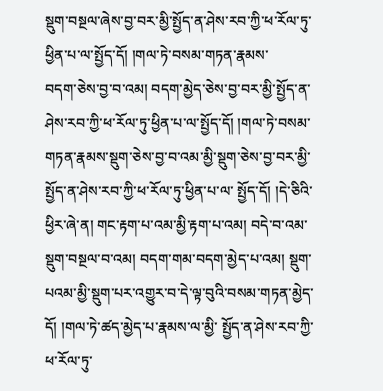སྡུག་བསྔལ་ཞེས་བྱ་བར་མྱི་སྤྱོད་ན་ཤེས་རབ་ཀྱི་ཕ་རོལ་ཏུ་ཕྱིན་པ་ལ་སྤྱོད་དོ། །གལ་ཏེ་བསམ་གཏན་རྣམས་
བདག་ཅེས་བྱ་བ་འམ། བདག་མྱེད་ཅེས་བྱ་བར་མྱི་སྤྱོད་ན་ཤེས་རབ་ཀྱི་ཕ་རོལ་ཏུ་ཕྱིན་པ་ལ་སྤྱོད་དོ། །གལ་ཏེ་བསམ་གཏན་རྣམས་སྡུག་ཅེས་བྱ་བ་འམ་མྱི་སྡུག་ཅེས་བྱ་བར་མྱི་སྤྱོད་ན་ཤེས་རབ་ཀྱི་ཕ་རོལ་ཏུ་ཕྱིན་པ་ལ་ སྤྱོད་དོ། །དེ་ཅིའི་ཕྱིར་ཞེ་ན། གང་རྟག་པ་འམ་མྱི་རྟག་པ་འམ། བདེ་བ་འམ་སྡུག་བསྔལ་བ་འམ། བདག་གམ་བདག་མྱེད་པ་འམ། སྡུག་པའམ་མྱི་སྡུག་པར་འགྱུར་བ་དེ་ལྟ་བུའི་བསམ་གཏན་མྱེད་དོ། །གལ་ཏེ་ཚད་མྱེད་པ་རྣམས་ལ་མྱི་ སྤྱོད་ན་ཤེས་རབ་ཀྱི་ཕ་རོལ་ཏུ་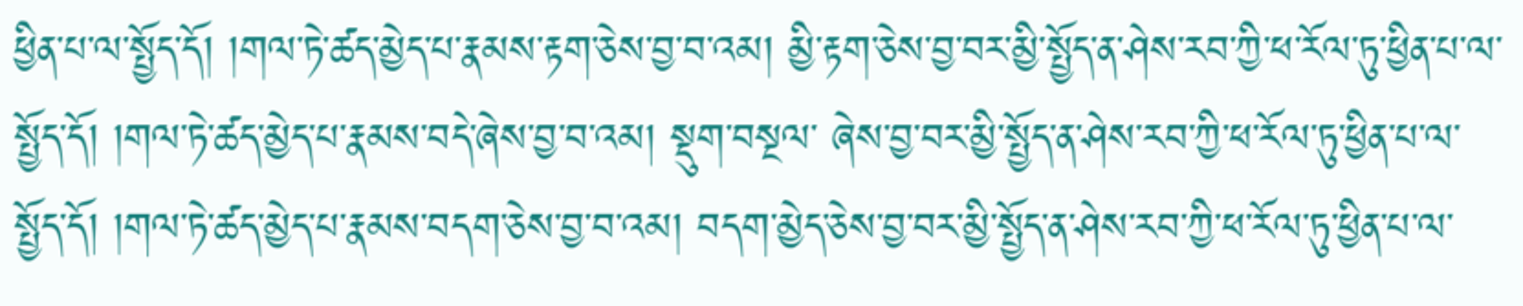ཕྱིན་པ་ལ་སྤྱོད་དོ། །གལ་ཏེ་ཚད་མྱེད་པ་རྣམས་རྟག་ཅེས་བྱ་བ་འམ། མྱི་རྟག་ཅེས་བྱ་བར་མྱི་སྤྱོད་ན་ཤེས་རབ་ཀྱི་ཕ་རོལ་ཏུ་ཕྱིན་པ་ལ་སྤྱོད་དོ། །གལ་ཏེ་ཚད་མྱེད་པ་རྣམས་བདེ་ཞེས་བྱ་བ་འམ། སྡུག་བསྔལ་ ཞེས་བྱ་བར་མྱི་སྤྱོད་ན་ཤེས་རབ་ཀྱི་ཕ་རོལ་ཏུ་ཕྱིན་པ་ལ་སྤྱོད་དོ། །གལ་ཏེ་ཚད་མྱེད་པ་རྣམས་བདག་ཅེས་བྱ་བ་འམ། བདག་མྱེད་ཅེས་བྱ་བར་མྱི་སྤྱོད་ན་ཤེས་རབ་ཀྱི་ཕ་རོལ་ཏུ་ཕྱིན་པ་ལ་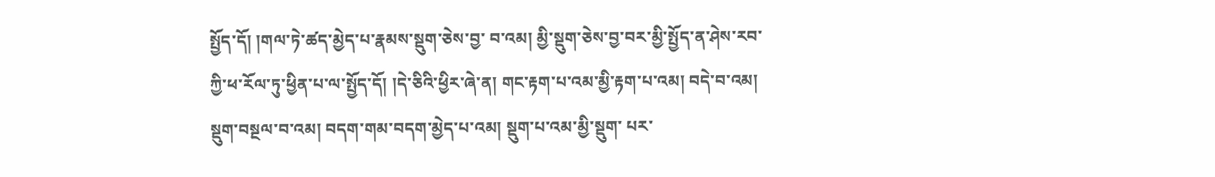སྤྱོད་དོ། །གལ་ཏེ་ཚད་མྱེད་པ་རྣམས་སྡུག་ཅེས་བྱ་ བ་འམ། མྱི་སྡུག་ཅེས་བྱ་བར་མྱི་སྤྱོད་ན་ཤེས་རབ་ཀྱི་ཕ་རོལ་ཏུ་ཕྱིན་པ་ལ་སྤྱོད་དོ། །དེ་ཅིའི་ཕྱིར་ཞེ་ན། གང་རྟག་པ་འམ་མྱི་རྟག་པ་འམ། བདེ་བ་འམ། སྡུག་བསྔལ་བ་འམ། བདག་གམ་བདག་མྱེད་པ་འམ། སྡུག་པ་འམ་མྱི་སྡུག་ པར་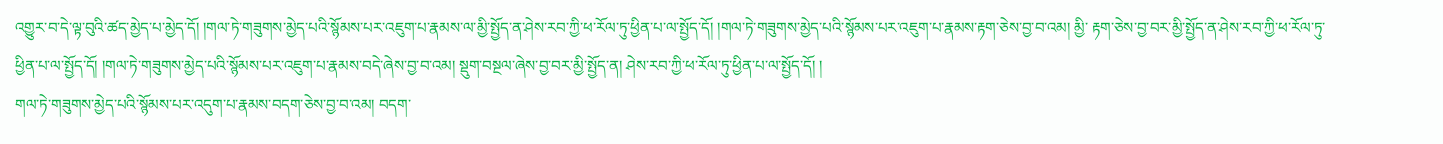འགྱུར་བ་དེ་ལྟ་བུའི་ཚད་མྱེད་པ་མྱེད་དོ། །གལ་ཏེ་གཟུགས་མྱེད་པའི་སྙོམས་པར་འཇུག་པ་རྣམས་ལ་མྱི་སྤྱོད་ན་ཤེས་རབ་ཀྱི་ཕ་རོལ་ཏུ་ཕྱིན་པ་ལ་སྤྱོད་དོ། །གལ་ཏེ་གཟུགས་མྱེད་པའི་སྙོམས་པར་འཇུག་པ་རྣམས་རྟག་ཅེས་བྱ་བ་འམ། མྱི་ རྟག་ཅེས་བྱ་བར་མྱི་སྤྱོད་ན་ཤེས་རབ་ཀྱི་ཕ་རོལ་ཏུ་ཕྱིན་པ་ལ་སྤྱོད་དོ། །གལ་ཏེ་གཟུགས་མྱེད་པའི་སྙོམས་པར་འཇུག་པ་རྣམས་བདེ་ཞེས་བྱ་བ་འམ། སྡུག་བསྔལ་ཞེས་བྱ་བར་མྱི་སྤྱོད་ན། ཤེས་རབ་ཀྱི་ཕ་རོལ་ཏུ་ཕྱིན་པ་ལ་སྤྱོད་དོ། །
གལ་ཏེ་གཟུགས་མྱེད་པའི་སྙོམས་པར་འདུག་པ་རྣམས་བདག་ཅེས་བྱ་བ་འམ། བདག་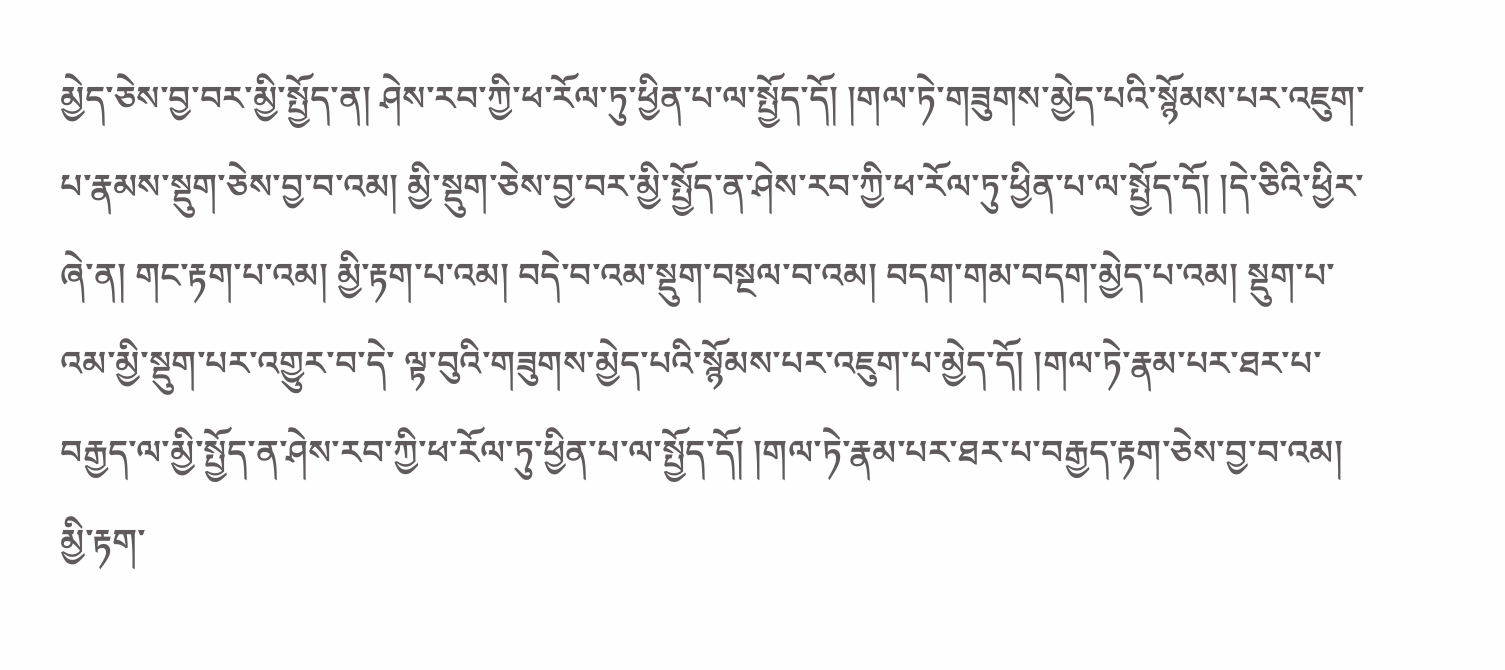མྱེད་ཅེས་བྱ་བར་མྱི་སྤྱོད་ན། ཤེས་རབ་ཀྱི་ཕ་རོལ་ཏུ་ཕྱིན་པ་ལ་སྤྱོད་དོ། །གལ་ཏེ་གཟུགས་མྱེད་པའི་སྙོམས་པར་འཇུག་པ་རྣམས་སྡུག་ཅེས་བྱ་བ་འམ། མྱི་སྡུག་ཅེས་བྱ་བར་མྱི་སྤྱོད་ན་ཤེས་རབ་ཀྱི་ཕ་རོལ་ཏུ་ཕྱིན་པ་ལ་སྤྱོད་དོ། །དེ་ཅིའི་ཕྱིར་ཞེ་ན། གང་རྟག་པ་འམ། མྱི་རྟག་པ་འམ། བདེ་བ་འམ་སྡུག་བསྔལ་བ་འམ། བདག་གམ་བདག་མྱེད་པ་འམ། སྡུག་པ་འམ་མྱི་སྡུག་པར་འགྱུར་བ་དེ་ ལྟ་བུའི་གཟུགས་མྱེད་པའི་སྙོམས་པར་འཇུག་པ་མྱེད་དོ། །གལ་ཏེ་རྣམ་པར་ཐར་པ་བརྒྱད་ལ་མྱི་སྤྱོད་ན་ཤེས་རབ་ཀྱི་ཕ་རོལ་ཏུ་ཕྱིན་པ་ལ་སྤྱོད་དོ། །གལ་ཏེ་རྣམ་པར་ཐར་པ་བརྒྱད་རྟག་ཅེས་བྱ་བ་འམ། མྱི་རྟག་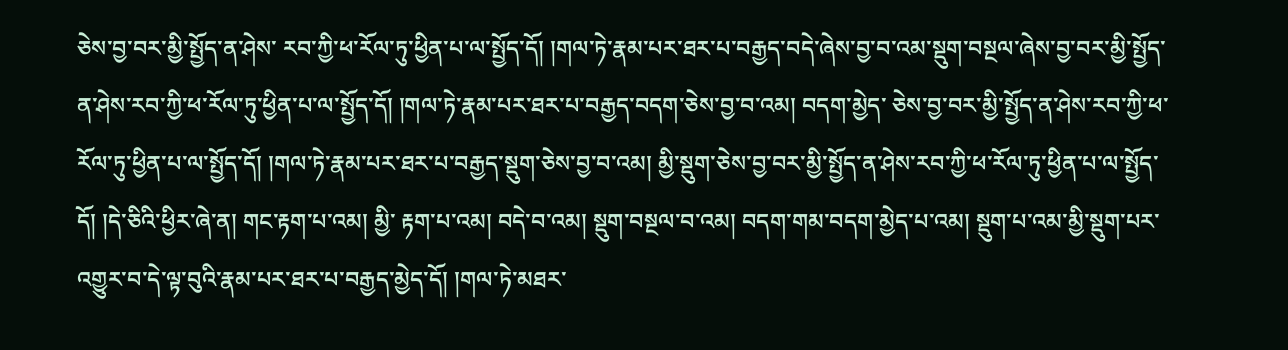ཅེས་བྱ་བར་མྱི་སྤྱོད་ན་ཤེས་ རབ་ཀྱི་ཕ་རོལ་ཏུ་ཕྱིན་པ་ལ་སྤྱོད་དོ། །གལ་ཏེ་རྣམ་པར་ཐར་པ་བརྒྱད་བདེ་ཞེས་བྱ་བ་འམ་སྡུག་བསྔལ་ཞེས་བྱ་བར་མྱི་སྤྱོད་ན་ཤེས་རབ་ཀྱི་ཕ་རོལ་ཏུ་ཕྱིན་པ་ལ་སྤྱོད་དོ། །གལ་ཏེ་རྣམ་པར་ཐར་པ་བརྒྱད་བདག་ཅེས་བྱ་བ་འམ། བདག་མྱེད་ ཅེས་བྱ་བར་མྱི་སྤྱོད་ན་ཤེས་རབ་ཀྱི་ཕ་རོལ་ཏུ་ཕྱིན་པ་ལ་སྤྱོད་དོ། །གལ་ཏེ་རྣམ་པར་ཐར་པ་བརྒྱད་སྡུག་ཅེས་བྱ་བ་འམ། མྱི་སྡུག་ཅེས་བྱ་བར་མྱི་སྤྱོད་ན་ཤེས་རབ་ཀྱི་ཕ་རོལ་ཏུ་ཕྱིན་པ་ལ་སྤྱོད་དོ། །དེ་ཅིའི་ཕྱིར་ཞེ་ན། གང་རྟག་པ་འམ། མྱི་ རྟག་པ་འམ། བདེ་བ་འམ། སྡུག་བསྔལ་བ་འམ། བདག་གམ་བདག་མྱེད་པ་འམ། སྡུག་པ་འམ་མྱི་སྡུག་པར་འགྱུར་བ་དེ་ལྟ་བུའི་རྣམ་པར་ཐར་པ་བརྒྱད་མྱེད་དོ། །གལ་ཏེ་མཐར་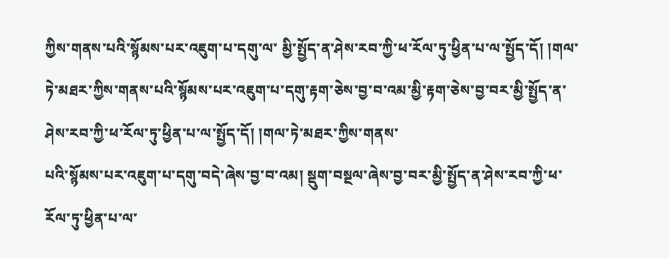ཀྱིས་གནས་པའི་སྙོམས་པར་འཇུག་པ་དགུ་ལ་ མྱི་སྤྱོད་ན་ཤེས་རབ་ཀྱི་ཕ་རོལ་ཏུ་ཕྱིན་པ་ལ་སྤྱོད་དོ། །གལ་ཏེ་མཐར་ཀྱིས་གནས་པའི་སྙོམས་པར་འཇུག་པ་དགུ་རྟག་ཅེས་བྱ་བ་འམ་མྱི་རྟག་ཅེས་བྱ་བར་མྱི་སྤྱོད་ན་ཤེས་རབ་ཀྱི་ཕ་རོལ་ཏུ་ཕྱིན་པ་ལ་སྤྱོད་དོ། །གལ་ཏེ་མཐར་ཀྱིས་གནས་
པའི་སྙོམས་པར་འཇུག་པ་དགུ་བདེ་ཞེས་བྱ་བ་འམ། སྡུག་བསྔལ་ཞེས་བྱ་བར་མྱི་སྤྱོད་ན་ཤེས་རབ་ཀྱི་ཕ་རོལ་ཏུ་ཕྱིན་པ་ལ་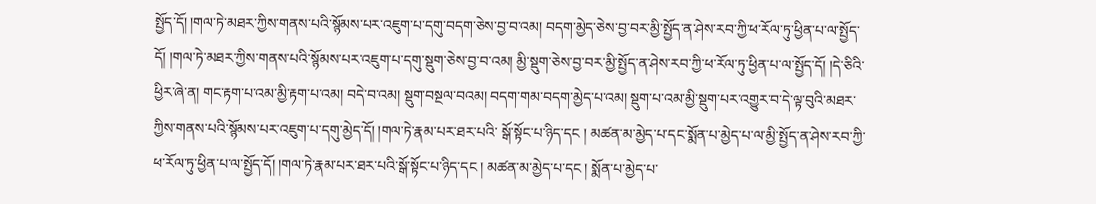སྤྱོད་དོ། །གལ་ཏེ་མཐར་ཀྱིས་གནས་པའི་སྙོམས་པར་འཇུག་པ་དགུ་བདག་ཅེས་བྱ་བ་འམ། བདག་མྱེད་ཅེས་བྱ་བར་མྱི་སྤྱོད་ན་ཤེས་རབ་ཀྱི་ཕ་རོལ་ཏུ་ཕྱིན་པ་ལ་སྤྱོད་དོ། །གལ་ཏེ་མཐར་ཀྱིས་གནས་པའི་སྙོམས་པར་འཇུག་པ་དགུ་སྡུག་ཅེས་བྱ་བ་འམ། མྱི་སྡུག་ཅེས་བྱ་བར་མྱི་སྤྱོད་ན་ཤེས་རབ་ཀྱི་ཕ་རོལ་ཏུ་ཕྱིན་པ་ལ་སྤྱོད་དོ། །དེ་ཅིའི་ཕྱིར་ཞེ་ན། གང་རྟག་པ་འམ་མྱི་རྟག་པ་འམ། བདེ་བ་འམ། སྡུག་བསྔལ་བའམ། བདག་གམ་བདག་མྱེད་པ་འམ། སྡུག་པ་འམ་མྱི་སྡུག་པར་འགྱུར་བ་དེ་ལྟ་བུའི་མཐར་ཀྱིས་གནས་པའི་སྙོམས་པར་འཇུག་པ་དགུ་མྱེད་དོ། །གལ་ཏེ་རྣམ་པར་ཐར་པའི་ སྒོ་སྟོང་པ་ཉིད་དང ། མཚན་མ་མྱེད་པ་དང་སྨོན་པ་མྱེད་པ་ལ་མྱི་སྤྱོད་ན་ཤེས་རབ་ཀྱི་ཕ་རོལ་ཏུ་ཕྱིན་པ་ལ་སྤྱོད་དོ། །གལ་ཏེ་རྣམ་པར་ཐར་པའི་སྒོ་སྟོང་པ་ཉིད་དང ། མཚན་མ་མྱེད་པ་དང ། སྨོན་པ་མྱེད་པ་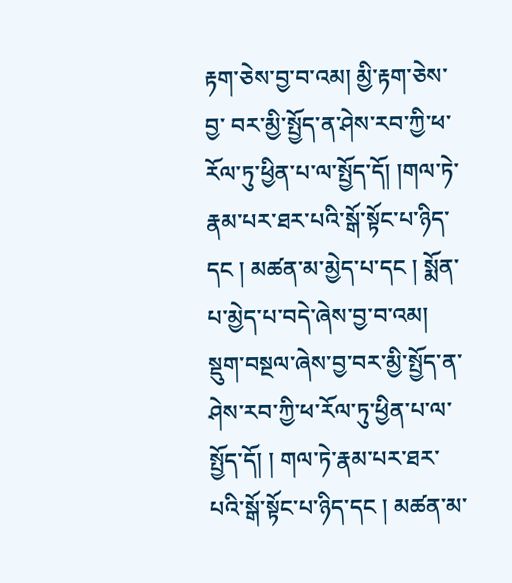རྟག་ཅེས་བྱ་བ་འམ། མྱི་རྟག་ཅེས་བྱ་ བར་མྱི་སྤྱོད་ན་ཤེས་རབ་ཀྱི་ཕ་རོལ་ཏུ་ཕྱིན་པ་ལ་སྤྱོད་དོ། །གལ་ཏེ་རྣམ་པར་ཐར་པའི་སྒོ་སྟོང་པ་ཉིད་དང ། མཚན་མ་མྱེད་པ་དང ། སྨོན་པ་མྱེད་པ་བདེ་ཞེས་བྱ་བ་འམ། སྡུག་བསྔལ་ཞེས་བྱ་བར་མྱི་སྤྱོད་ན་ཤེས་རབ་ཀྱི་ཕ་རོལ་ཏུ་ཕྱིན་པ་ལ་སྤྱོད་དོ། ། གལ་ཏེ་རྣམ་པར་ཐར་པའི་སྒོ་སྟོང་པ་ཉིད་དང ། མཚན་མ་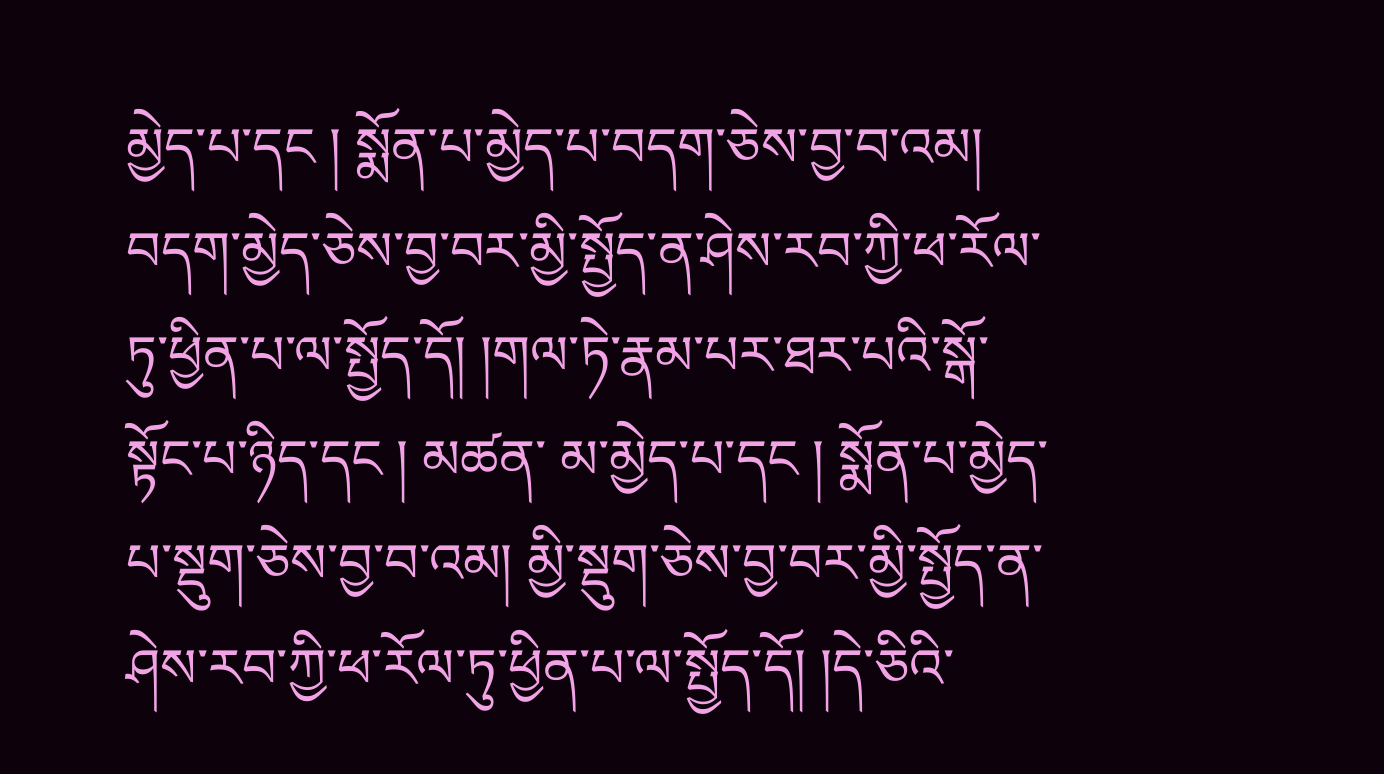མྱེད་པ་དང ། སྨོན་པ་མྱེད་པ་བདག་ཅེས་བྱ་བ་འམ། བདག་མྱེད་ཅེས་བྱ་བར་མྱི་སྤྱོད་ན་ཤེས་རབ་ཀྱི་ཕ་རོལ་ཏུ་ཕྱིན་པ་ལ་སྤྱོད་དོ། །གལ་ཏེ་རྣམ་པར་ཐར་པའི་སྒོ་སྟོང་པ་ཉིད་དང ། མཚན་ མ་མྱེད་པ་དང ། སྨོན་པ་མྱེད་པ་སྡུག་ཅེས་བྱ་བ་འམ། མྱི་སྡུག་ཅེས་བྱ་བར་མྱི་སྤྱོད་ན་ཤེས་རབ་ཀྱི་ཕ་རོལ་ཏུ་ཕྱིན་པ་ལ་སྤྱོད་དོ། །དེ་ཅིའི་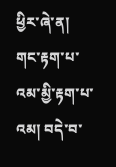ཕྱིར་ཞེ་ན། གང་རྟག་པ་འམ་མྱི་རྟག་པ་འམ། བདེ་བ་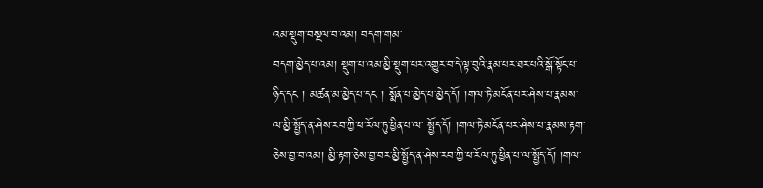འམ་སྡུག་བསྔལ་བ་འམ། བདག་གམ་
བདག་མྱེད་པ་འམ། སྡུག་པ་འམ་མྱི་སྡུག་པར་འགྱུར་བ་དེ་ལྟ་བུའི་རྣམ་པར་ཐར་པའི་སྒོ་སྟོང་པ་ཉིད་དང ། མཚན་མ་མྱེད་པ་དང ། སྨོན་པ་མྱེད་པ་མྱེད་དོ། །གལ་ཏེ་མངོན་པར་ཤེས་པ་རྣམས་ལ་མྱི་སྤྱོད་ན་ཤེས་རབ་ཀྱི་ཕ་རོལ་ཏུ་ཕྱིན་པ་ལ་ སྤྱོད་དོ། །གལ་ཏེ་མངོན་པར་ཤེས་པ་རྣམས་རྟག་ཅེས་བྱ་བ་འམ། མྱི་རྟག་ཅེས་བྱ་བར་མྱི་སྤྱོད་ན་ཤེས་རབ་ཀྱི་ཕ་རོལ་ཏུ་ཕྱིན་པ་ལ་སྤྱོད་དོ། །གལ་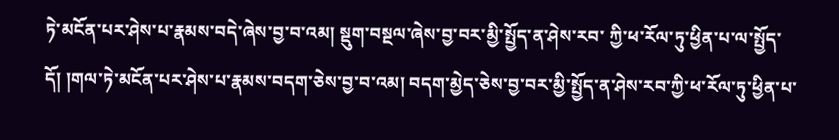ཏེ་མངོན་པར་ཤེས་པ་རྣམས་བདེ་ཞེས་བྱ་བ་འམ། སྡུག་བསྔལ་ཞེས་བྱ་བར་མྱི་སྤྱོད་ན་ཤེས་རབ་ ཀྱི་ཕ་རོལ་ཏུ་ཕྱིན་པ་ལ་སྤྱོད་དོ། །གལ་ཏེ་མངོན་པར་ཤེས་པ་རྣམས་བདག་ཅེས་བྱ་བ་འམ། བདག་མྱེད་ཅེས་བྱ་བར་མྱི་སྤྱོད་ན་ཤེས་རབ་ཀྱི་ཕ་རོལ་ཏུ་ཕྱིན་པ་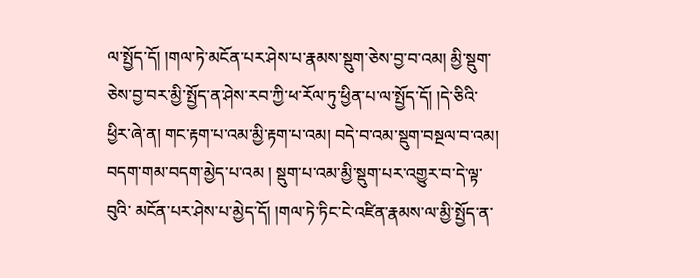ལ་སྤྱོད་དོ། །གལ་ཏེ་མངོན་པར་ཤེས་པ་རྣམས་སྡུག་ཅེས་བྱ་བ་འམ། མྱི་སྡུག་ ཅེས་བྱ་བར་མྱི་སྤྱོད་ན་ཤེས་རབ་ཀྱི་ཕ་རོལ་ཏུ་ཕྱིན་པ་ལ་སྤྱོད་དོ། །དེ་ཅིའི་ཕྱིར་ཞེ་ན། གང་རྟག་པ་འམ་མྱི་རྟག་པ་འམ། བདེ་བ་འམ་སྡུག་བསྔལ་བ་འམ། བདག་གམ་བདག་མྱེད་པ་འམ ། སྡུག་པ་འམ་མྱི་སྡུག་པར་འགྱུར་བ་དེ་ལྟ་བུའི་ མངོན་པར་ཤེས་པ་མྱེད་དོ། །གལ་ཏེ་ཏིང་ངེ་འཛིན་རྣམས་ལ་མྱི་སྤྱོད་ན་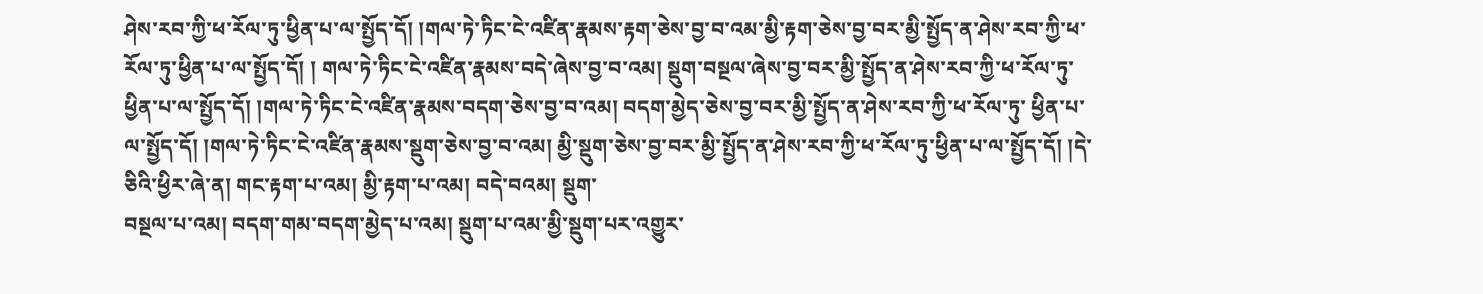ཤེས་རབ་ཀྱི་ཕ་རོལ་ཏུ་ཕྱིན་པ་ལ་སྤྱོད་དོ། །གལ་ཏེ་ཏིང་ངེ་འཛིན་རྣམས་རྟག་ཅེས་བྱ་བ་འམ་མྱི་རྟག་ཅེས་བྱ་བར་མྱི་སྤྱོད་ན་ཤེས་རབ་ཀྱི་ཕ་རོལ་ཏུ་ཕྱིན་པ་ལ་སྤྱོད་དོ། ། གལ་ཏེ་ཏིང་ངེ་འཛིན་རྣམས་བདེ་ཞེས་བྱ་བ་འམ། སྡུག་བསྔལ་ཞེས་བྱ་བར་མྱི་སྤྱོད་ན་ཤེས་རབ་ཀྱི་ཕ་རོལ་ཏུ་ཕྱིན་པ་ལ་སྤྱོད་དོ། །གལ་ཏེ་ཏིང་ངེ་འཛིན་རྣམས་བདག་ཅེས་བྱ་བ་འམ། བདག་མྱེད་ཅེས་བྱ་བར་མྱི་སྤྱོད་ན་ཤེས་རབ་ཀྱི་ཕ་རོལ་ཏུ་ ཕྱིན་པ་ལ་སྤྱོད་དོ། །གལ་ཏེ་ཏིང་ངེ་འཛིན་རྣམས་སྡུག་ཅེས་བྱ་བ་འམ། མྱི་སྡུག་ཅེས་བྱ་བར་མྱི་སྤྱོད་ན་ཤེས་རབ་ཀྱི་ཕ་རོལ་ཏུ་ཕྱིན་པ་ལ་སྤྱོད་དོ། །དེ་ཅིའི་ཕྱིར་ཞེ་ན། གང་རྟག་པ་འམ། མྱི་རྟག་པ་འམ། བདེ་བའམ། སྡུག་
བསྔལ་པ་འམ། བདག་གམ་བདག་མྱེད་པ་འམ། སྡུག་པ་འམ་མྱི་སྡུག་པར་འགྱུར་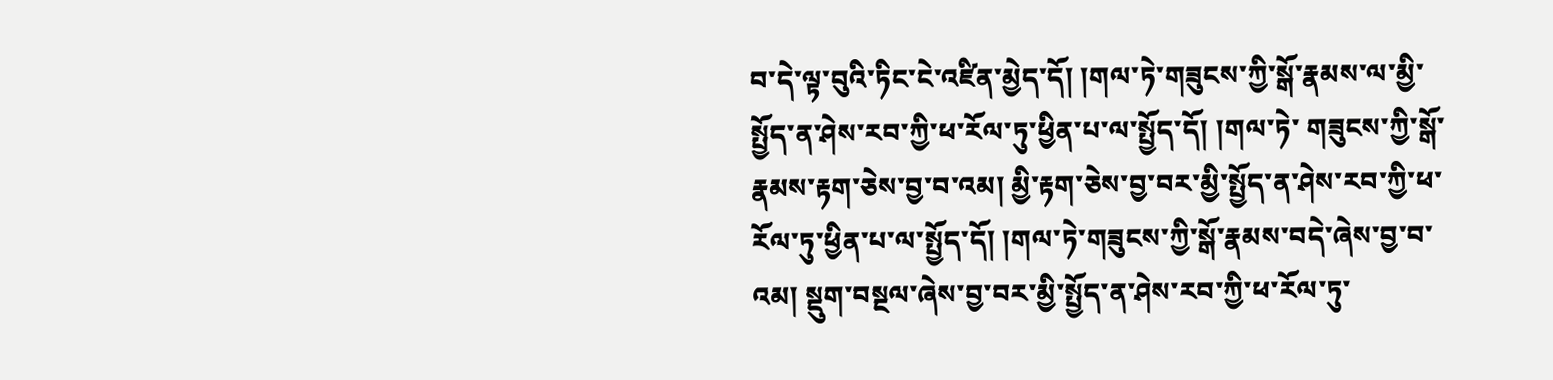བ་དེ་ལྟ་བུའི་ཏིང་ངེ་འཛིན་མྱེད་དོ། །གལ་ཏེ་གཟུངས་ཀྱི་སྒོ་རྣམས་ལ་མྱི་སྤྱོད་ན་ཤེས་རབ་ཀྱི་ཕ་རོལ་ཏུ་ཕྱིན་པ་ལ་སྤྱོད་དོ། །གལ་ཏེ་ གཟུངས་ཀྱི་སྒོ་རྣམས་རྟག་ཅེས་བྱ་བ་འམ། མྱི་རྟག་ཅེས་བྱ་བར་མྱི་སྤྱོད་ན་ཤེས་རབ་ཀྱི་ཕ་རོལ་ཏུ་ཕྱིན་པ་ལ་སྤྱོད་དོ། །གལ་ཏེ་གཟུངས་ཀྱི་སྒོ་རྣམས་བདེ་ཞེས་བྱ་བ་འམ། སྡུག་བསྔལ་ཞེས་བྱ་བར་མྱི་སྤྱོད་ན་ཤེས་རབ་ཀྱི་ཕ་རོལ་ཏུ་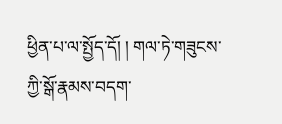ཕྱིན་པ་ལ་སྤྱོད་དོ། ། གལ་ཏེ་གཟུངས་ཀྱི་སྒོ་རྣམས་བདག་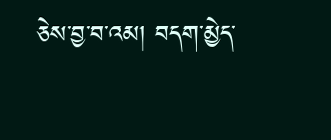ཅེས་བྱ་བ་འམ། བདག་མྱེད་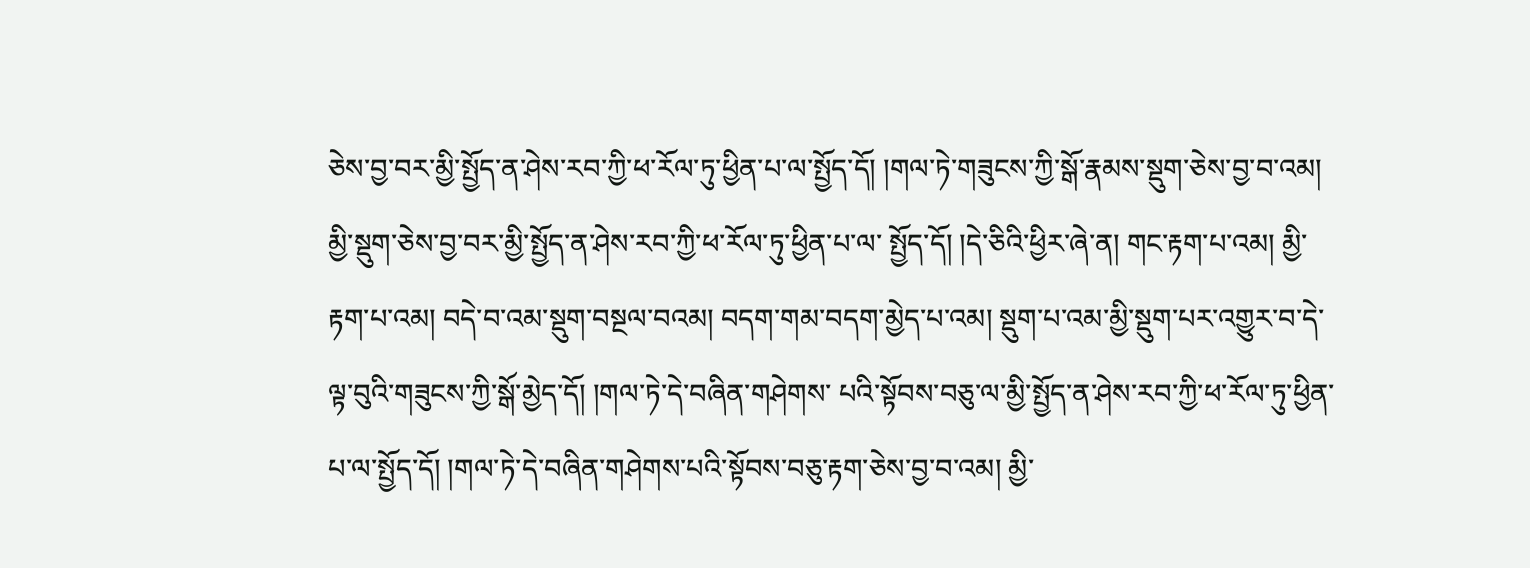ཅེས་བྱ་བར་མྱི་སྤྱོད་ན་ཤེས་རབ་ཀྱི་ཕ་རོལ་ཏུ་ཕྱིན་པ་ལ་སྤྱོད་དོ། །གལ་ཏེ་གཟུངས་ཀྱི་སྒོ་རྣམས་སྡུག་ཅེས་བྱ་བ་འམ། མྱི་སྡུག་ཅེས་བྱ་བར་མྱི་སྤྱོད་ན་ཤེས་རབ་ཀྱི་ཕ་རོལ་ཏུ་ཕྱིན་པ་ལ་ སྤྱོད་དོ། །དེ་ཅིའི་ཕྱིར་ཞེ་ན། གང་རྟག་པ་འམ། མྱི་རྟག་པ་འམ། བདེ་བ་འམ་སྡུག་བསྔལ་བའམ། བདག་གམ་བདག་མྱེད་པ་འམ། སྡུག་པ་འམ་མྱི་སྡུག་པར་འགྱུར་བ་དེ་ལྟ་བུའི་གཟུངས་ཀྱི་སྒོ་མྱེད་དོ། །གལ་ཏེ་དེ་བཞིན་གཤེགས་ པའི་སྟོབས་བཅུ་ལ་མྱི་སྤྱོད་ན་ཤེས་རབ་ཀྱི་ཕ་རོལ་ཏུ་ཕྱིན་པ་ལ་སྤྱོད་དོ། །གལ་ཏེ་དེ་བཞིན་གཤེགས་པའི་སྟོབས་བཅུ་རྟག་ཅེས་བྱ་བ་འམ། མྱི་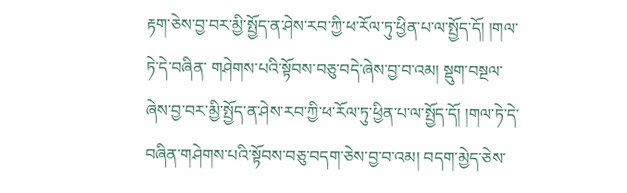རྟག་ཅེས་བྱ་བར་མྱི་སྤྱོད་ན་ཤེས་རབ་ཀྱི་ཕ་རོལ་ཏུ་ཕྱིན་པ་ལ་སྤྱོད་དོ། །གལ་ཏེ་དེ་བཞིན་ གཤེགས་པའི་སྟོབས་བཅུ་བདེ་ཞེས་བྱ་བ་འམ། སྡུག་བསྔལ་ཞེས་བྱ་བར་མྱི་སྤྱོད་ན་ཤེས་རབ་ཀྱི་ཕ་རོལ་ཏུ་ཕྱིན་པ་ལ་སྤྱོད་དོ། །གལ་ཏེ་དེ་བཞིན་གཤེགས་པའི་སྟོབས་བཅུ་བདག་ཅེས་བྱ་བ་འམ། བདག་མྱེད་ཅེས་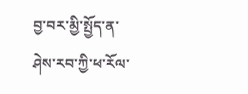བྱ་བར་མྱི་སྤྱོད་ན་ ཤེས་རབ་ཀྱི་ཕ་རོལ་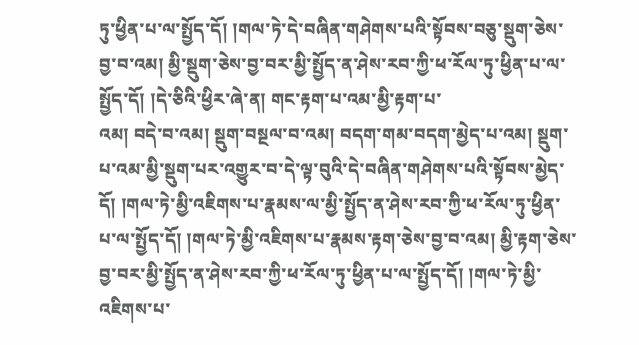ཏུ་ཕྱིན་པ་ལ་སྤྱོད་དོ། །གལ་ཏེ་དེ་བཞིན་གཤེགས་པའི་སྟོབས་བཅུ་སྡུག་ཅེས་བྱ་བ་འམ། མྱི་སྡུག་ཅེས་བྱ་བར་མྱི་སྤྱོད་ན་ཤེས་རབ་ཀྱི་ཕ་རོལ་ཏུ་ཕྱིན་པ་ལ་སྤྱོད་དོ། །དེ་ཅིའི་ཕྱིར་ཞེ་ན། གང་རྟག་པ་འམ་མྱི་རྟག་པ་
འམ། བདེ་བ་འམ། སྡུག་བསྔལ་བ་འམ། བདག་གམ་བདག་མྱེད་པ་འམ། སྡུག་པ་འམ་མྱི་སྡུག་པར་འགྱུར་བ་དེ་ལྟ་བུའི་དེ་བཞིན་གཤེགས་པའི་སྟོབས་མྱེད་དོ། །གལ་ཏེ་མྱི་འཇིགས་པ་རྣམས་ལ་མྱི་སྤྱོད་ན་ཤེས་རབ་ཀྱི་ཕ་རོལ་ཏུ་ཕྱིན་ པ་ལ་སྤྱོད་དོ། །གལ་ཏེ་མྱི་འཇིགས་པ་རྣམས་རྟག་ཅེས་བྱ་བ་འམ། མྱི་རྟག་ཅེས་བྱ་བར་མྱི་སྤྱོད་ན་ཤེས་རབ་ཀྱི་ཕ་རོལ་ཏུ་ཕྱིན་པ་ལ་སྤྱོད་དོ། །གལ་ཏེ་མྱི་འཇིགས་པ་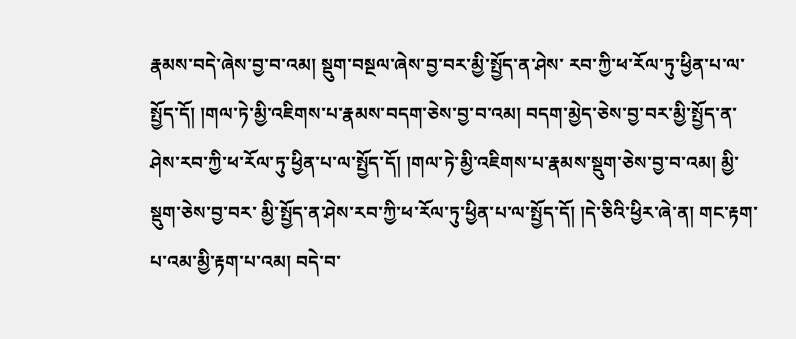རྣམས་བདེ་ཞེས་བྱ་བ་འམ། སྡུག་བསྔལ་ཞེས་བྱ་བར་མྱི་སྤྱོད་ན་ཤེས་ རབ་ཀྱི་ཕ་རོལ་ཏུ་ཕྱིན་པ་ལ་སྤྱོད་དོ། །གལ་ཏེ་མྱི་འཇིགས་པ་རྣམས་བདག་ཅེས་བྱ་བ་འམ། བདག་མྱེད་ཅེས་བྱ་བར་མྱི་སྤྱོད་ན་ཤེས་རབ་ཀྱི་ཕ་རོལ་ཏུ་ཕྱིན་པ་ལ་སྤྱོད་དོ། །གལ་ཏེ་མྱི་འཇིགས་པ་རྣམས་སྡུག་ཅེས་བྱ་བ་འམ། མྱི་སྡུག་ཅེས་བྱ་བར་ མྱི་སྤྱོད་ན་ཤེས་རབ་ཀྱི་ཕ་རོལ་ཏུ་ཕྱིན་པ་ལ་སྤྱོད་དོ། །དེ་ཅིའི་ཕྱིར་ཞེ་ན། གང་རྟག་པ་འམ་མྱི་རྟག་པ་འམ། བདེ་བ་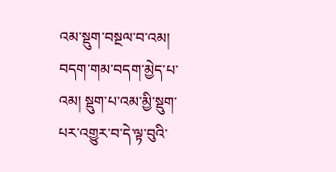འམ་སྡུག་བསྔལ་བ་འམ། བདག་གམ་བདག་མྱེད་པ་འམ། སྡུག་པ་འམ་མྱི་སྡུག་པར་འགྱུར་བ་དེ་ལྟ་བུའི་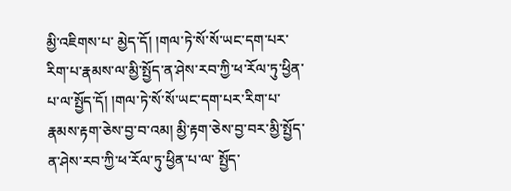མྱི་འཇིགས་པ་ མྱེད་དོ། །གལ་ཏེ་སོ་སོ་ཡང་དག་པར་རིག་པ་རྣམས་ལ་མྱི་སྤྱོད་ན་ཤེས་རབ་ཀྱི་ཕ་རོལ་ཏུ་ཕྱིན་པ་ལ་སྤྱོད་དོ། །གལ་ཏེ་སོ་སོ་ཡང་དག་པར་རིག་པ་རྣམས་རྟག་ཅེས་བྱ་བ་འམ། མྱི་རྟག་ཅེས་བྱ་བར་མྱི་སྤྱོད་ན་ཤེས་རབ་ཀྱི་ཕ་རོལ་ཏུ་ཕྱིན་པ་ལ་ སྤྱོད་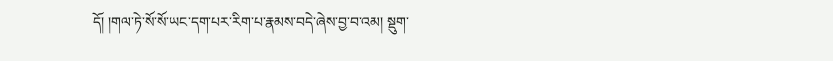དོ། །གལ་ཏེ་སོ་སོ་ཡང་དག་པར་རིག་པ་རྣམས་བདེ་ཞེས་བྱ་བ་འམ། སྡུག་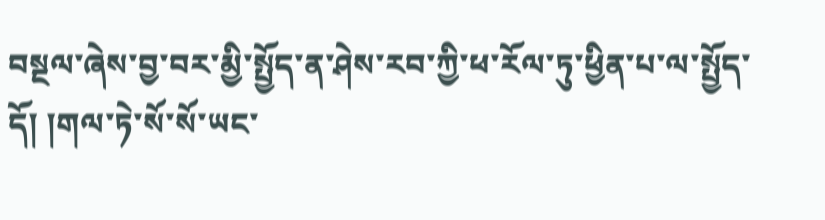བསྔལ་ཞེས་བྱ་བར་མྱི་སྤྱོད་ན་ཤེས་རབ་ཀྱི་ཕ་རོལ་ཏུ་ཕྱིན་པ་ལ་སྤྱོད་དོ། །གལ་ཏེ་སོ་སོ་ཡང་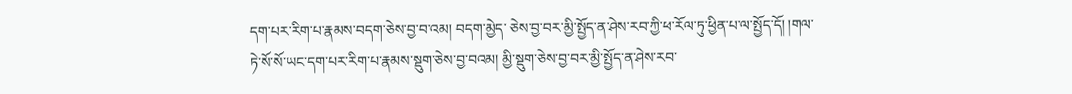དག་པར་རིག་པ་རྣམས་བདག་ཅེས་བྱ་བ་འམ། བདག་མྱེད་ ཅེས་བྱ་བར་མྱི་སྤྱོད་ན་ཤེས་རབ་ཀྱི་ཕ་རོལ་ཏུ་ཕྱིན་པ་ལ་སྤྱོད་དོ། །གལ་ཏེ་སོ་སོ་ཡང་དག་པར་རིག་པ་རྣམས་སྡུག་ཅེས་བྱ་བའམ། མྱི་སྡུག་ཅེས་བྱ་བར་མྱི་སྤྱོད་ན་ཤེས་རབ་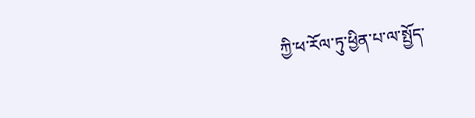ཀྱི་ཕ་རོལ་ཏུ་ཕྱིན་པ་ལ་སྤྱོད་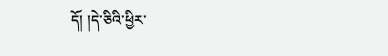དོ། །དེ་ཅིའི་ཕྱིར་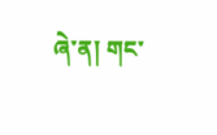ཞེ་ན། གང་